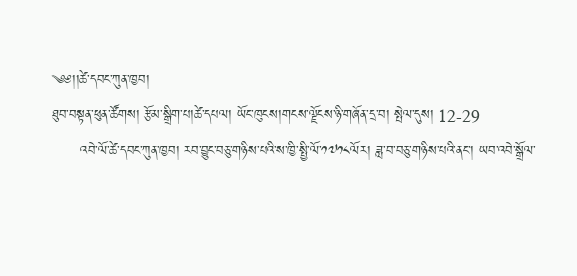༄༅།།ཚེ་དབང་ཀུན་ཁྱབ།
ཐུབ་བསྟན་ཕུན་ཚོགས། རྩོམ་སྒྲིག་པ།ཚེ་དཔལ། ཡོང་ཁུངས།གངས་ལྗོངས་ཉི་གཞོན་དྲ་བ། སྤེལ་དུས། 12-29
      འབེ་ལོ་ཚེ་དབང་ཀུན་ཁྱབ། རབ་བྱུང་བཅུ་གཉིས་པའི་ས་ཁྱི་སྤྱི་ལོ་༡༧༡༨ལོར། ཟླ་བ་བཅུ་གཉིས་པའི་ནང་། ཡབ་འབེ་སྒྲོལ་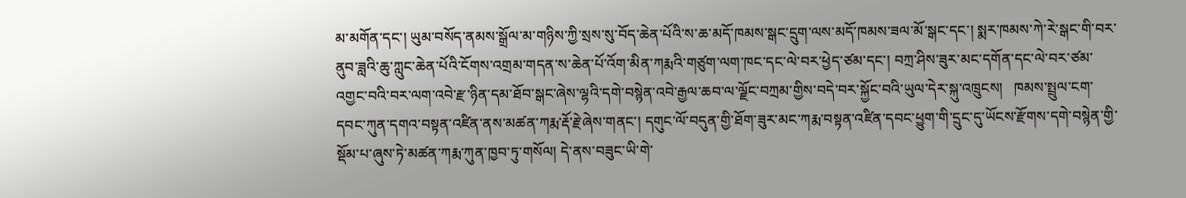མ་མགོན་དང་། ཡུམ་བསོད་ནམས་སྒྲོལ་མ་གཉིས་ཀྱི་སྲས་སུ་བོད་ཆེན་པོའི་ས་ཆ་མདོ་ཁམས་སྒང་དྲུག་ལས་མདོ་ཁམས་ཟལ་མོ་སྒང་དང་། སྨར་ཁམས་ཀེ་རེ་སྒང་གི་བར་ནུབ་ཟླའི་ཆུ་ཀླུང་ཆེན་པོའི་ངོགས་འགྲམ་གདན་ས་ཆེན་པོ་འོག་མིན་ཀརྨའི་གཙུག་ལག་ཁང་དང་ལེ་བར་ཕྱེད་ཙམ་དང་། བཀྲ་ཤིས་ཟུར་མང་དགོན་དང་ལེ་བར་ཙམ་འགྱང་བའི་བར་ལག་འབེ་རྫ་ཉིན་དམ་ཐོབ་སྒང་ཞེས་ལྷའི་དགེ་བསྙེན་འབེ་རྒྱལ་ཆབ་ལ་ལྗོང་བཀྲམ་གྱིས་བདེ་བར་སྐྱོང་བའི་ཡུལ་དེར་སྐུ་འཁྲུངས།   ཁམས་སྤྲུལ་ངག་དབང་ཀུན་དགའ་བསྟན་འཛིན་ནས་མཚན་ཀརྨ་རྡོ་རྗེ་ཞེས་གནང་། དགུང་ལོ་བདུན་གྱི་ཐོག་ཟུར་མང་ཀརྨ་བསྟན་འཛིན་དབང་ཕྱུག་གི་དྲུང་དུ་ཡོངས་རྫོགས་དགེ་བསྙེན་གྱི་སྡོམ་པ་ཞུས་ཏེ་མཚན་ཀརྨ་ཀུན་ཁྱབ་ཏུ་གསོལ། དེ་ནས་བཟུང་ཡི་གེ་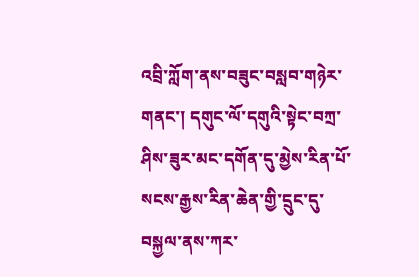འབྲི་ཀློག་ནས་བཟུང་བསླབ་གཉེར་གནང་། དགུང་ལོ་དགུའི་སྟེང་བཀྲ་ཤིས་ཟུར་མང་དགོན་དུ་མྱེས་རིན་པོ་སངས་རྒྱས་རིན་ཆེན་གྱི་དྲུང་དུ་བསྐྱལ་ནས་ཀར་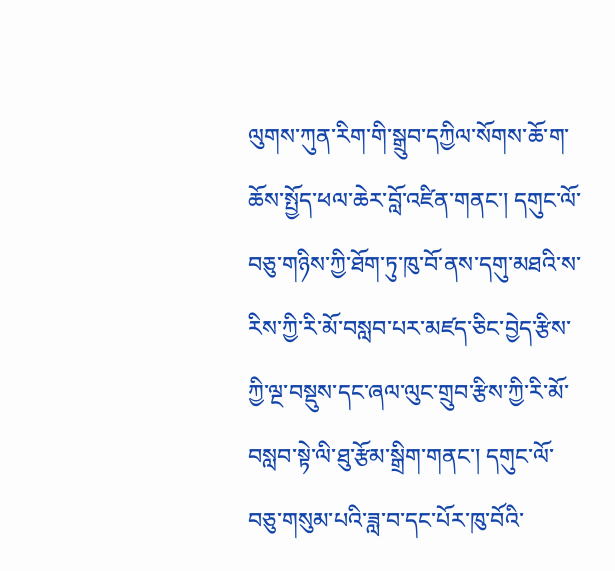ལུགས་ཀུན་རིག་གི་སྒྲུབ་དཀྱིལ་སོགས་ཆོ་ག་ཆོས་སྤྱོད་ཕལ་ཆེར་བློ་འཛིན་གནང་། དགུང་ལོ་བཅུ་གཉིས་ཀྱི་ཐོག་ཏུ་ཁུ་བོ་ནས་དགུ་མཐའི་ས་རིས་ཀྱི་རི་མོ་བསླབ་པར་མཛད་ཅིང་བྱེད་རྩིས་ཀྱི་ལྔ་བསྡུས་དང་ཞལ་ལུང་གྲུབ་རྩིས་ཀྱི་རི་མོ་བསླབ་སྟེ་ལི་ཐུ་རྩོམ་སྒྲིག་གནང་། དགུང་ལོ་བཅུ་གསུམ་པའི་ཟླ་བ་དང་པོར་ཁུ་བོའི་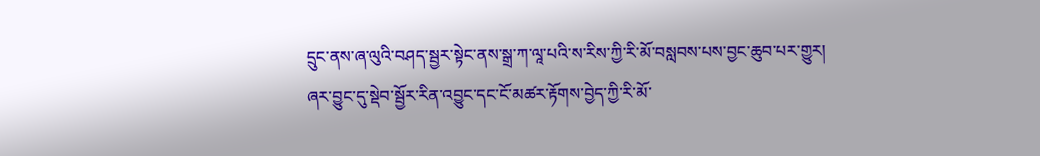དྲུང་ནས་ཞ་ལུའི་བཤད་སྦྱར་སྟེང་ནས་སྒྲ་ཀ་ལཱ་པའི་ས་རིས་ཀྱི་རི་མོ་བསླབས་པས་བྱང་ཆུབ་པར་གྱུར། ཞར་བྱུང་དུ་སྡེབ་སྦྱོར་རིན་འབྱུང་དང་ངོ་མཚར་རྟོགས་བྱེད་ཀྱི་རི་མོ་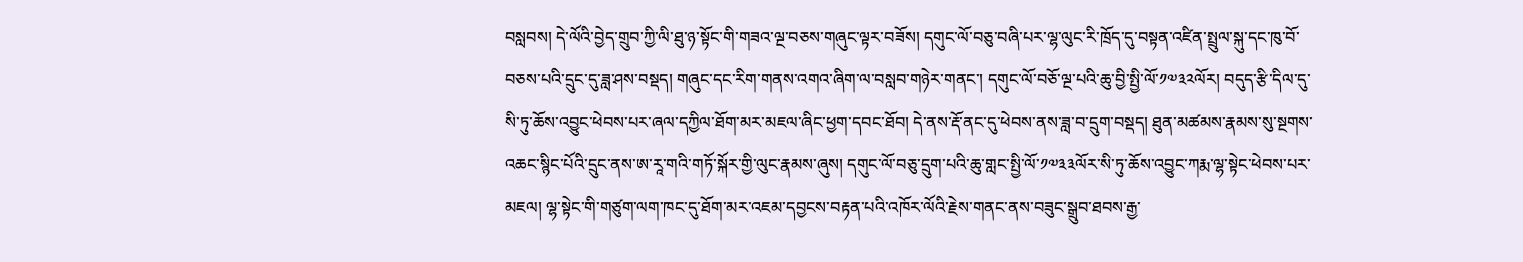བསླབས། དེ་ལོའི་བྱེད་གྲུབ་ཀྱི་ལི་ཐུ་ཉ་སྟོང་གི་གཟའ་ལྔ་བཅས་གཞུང་ལྟར་བཟོས། དགུང་ལོ་བཅུ་བཞི་པར་ལྷ་ལུང་རི་ཁྲོད་དུ་བསྟན་འཛིན་སྤྲུལ་སྐུ་དང་ཁུ་བོ་བཅས་པའི་དྲུང་དུ་ཟླ་ཤས་བསྡད། གཞུང་དང་རིག་གནས་འགའ་ཞིག་ལ་བསླབ་གཉེར་གནང་། དགུང་ལོ་བཅོ་ལྔ་པའི་ཆུ་བྱི་སྤྱི་ལོ་༡༧༣༢ལོར། བདུད་རྩི་དིལ་དུ་སི་ཏུ་ཆོས་འབྱུང་ཕེབས་པར་ཞལ་དཀྱིལ་ཐོག་མར་མཇལ་ཞིང་ཕྱག་དབང་ཐོབ། དེ་ནས་རྡོ་ནང་དུ་ཕེབས་ནས་ཟླ་བ་དྲུག་བསྡད། ཐུན་མཚམས་རྣམས་སུ་སྔགས་འཆང་སྙིང་པོའི་དྲུང་ནས་ཨ་རཱ་གའི་གཏོ་སྐོར་གྱི་ལུང་རྣམས་ཞུས། དགུང་ལོ་བཅུ་དྲུག་པའི་ཆུ་གླང་སྤྱི་ལོ་༡༧༣༣ལོར་སི་ཏུ་ཆོས་འབྱུང་ཀརྨ་ལྷ་སྟེང་ཕེབས་པར་མཇལ། ལྷ་སྟེང་གི་གཙུག་ལག་ཁང་དུ་ཐོག་མར་འཇམ་དབྱངས་བརྟན་པའི་འཁོར་ལོའི་རྗེས་གནང་ནས་བཟུང་སྒྲུབ་ཐབས་རྒྱ་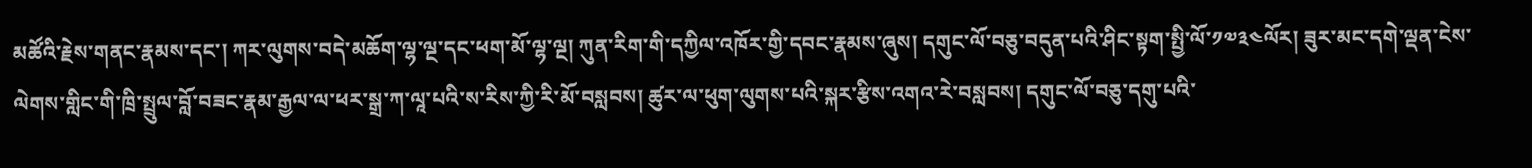མཚོའི་རྗེས་གནང་རྣམས་དང་། ཀར་ལུགས་བདེ་མཆོག་ལྷ་ལྔ་དང་ཕག་མོ་ལྷ་ལྔ། ཀུན་རིག་གི་དཀྱིལ་འཁོར་གྱི་དབང་རྣམས་ཞུས། དགུང་ལོ་བཅུ་བདུན་པའི་ཤིང་སྟག་སྤྱི་ལོ་༡༧༣༤ལོར། ཟུར་མང་དགེ་ལྡན་ངེས་ལེགས་གླིང་གི་ཁྲི་སྤྲུལ་བློ་བཟང་རྣམ་རྒྱལ་ལ་ཕར་སྒྲ་ཀ་ལཱ་པའི་ས་རིས་ཀྱི་རི་མོ་བསླབས། ཚུར་ལ་ཕུག་ལུགས་པའི་སྐར་རྩིས་འགའ་རེ་བསླབས། དགུང་ལོ་བཅུ་དགུ་པའི་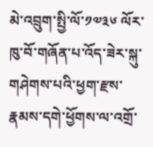མེ་འབྲུག་སྤྱི་ལོ་༡༧༣༦ ལོར་ཁུ་བོ་གཞོན་པ་འོད་ཟེར་སྐུ་གཤེགས་པའི་ཕྱག་རྫས་རྣམས་དགེ་ཕྱོགས་ལ་འགྲོ་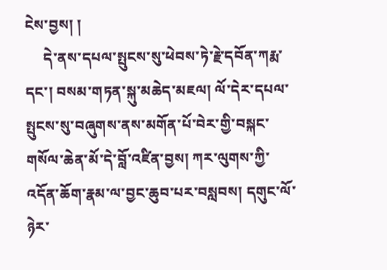ངེས་བྱས། །
     དེ་ནས་དཔལ་སྤུངས་སུ་ཕེབས་ཏེ་རྗེ་དབོན་ཀརྨ་དང་། བསམ་གཏན་སྐུ་མཆེད་མཇལ། ལོ་དེར་དཔལ་སྤུངས་སུ་བཞུགས་ནས་མགོན་པོ་བེར་གྱི་བསྐང་གསོལ་ཆེན་མོ་དེ་བློ་འཛིན་བྱས། ཀར་ལུགས་ཀྱི་འདོན་ཆོག་རྣམ་ལ་བྱང་ཆུབ་པར་བསླབས། དགུང་ལོ་ཉེར་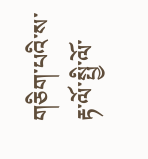གཅིག་པའི་ས་རྟ་ལོ་སྤྱི་ལོ་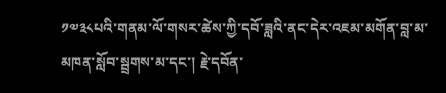༡༧༣༨པའི་གནམ་ལོ་གསར་ཚེས་ཀྱི་དབོ་ཟླའི་ནང་དེར་འཇམ་མགོན་བླ་མ་མཁན་སློབ་སྦྲགས་མ་དང་། རྗེ་དབོན་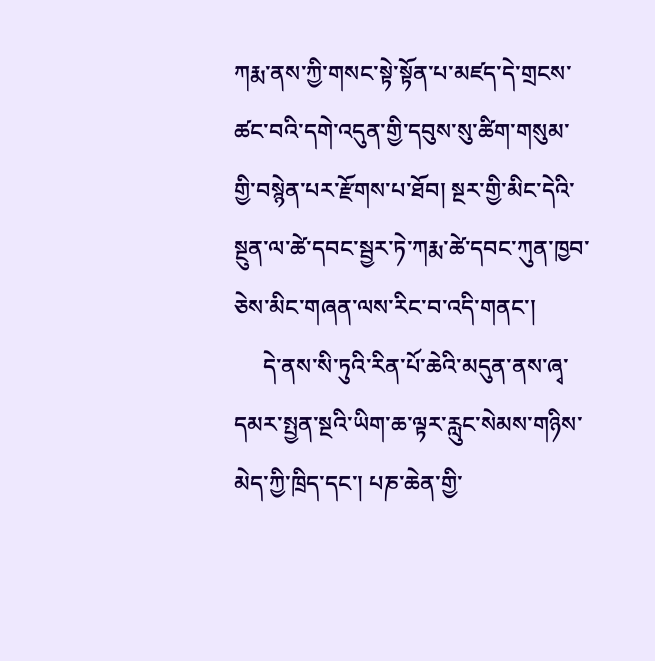ཀརྨ་ནས་ཀྱི་གསང་སྟེ་སྟོན་པ་མཛད་དེ་གྲངས་ཚང་བའི་དགེ་འདུན་གྱི་དབུས་སུ་ཚིག་གསུམ་གྱི་བསྙེན་པར་རྫོགས་པ་ཐོབ། སྔར་གྱི་མིང་དེའི་སྔུན་ལ་ཚེ་དབང་སྦྱར་ཏེ་ཀརྨ་ཚེ་དབང་ཀུན་ཁྱབ་ཅེས་མིང་གཞན་ལས་རིང་བ་འདི་གནང་།
     དེ་ནས་སི་ཏུའི་རིན་པོ་ཆེའི་མདུན་ནས་ཞྭ་དམར་སྤྱན་སྔའི་ཡིག་ཆ་ལྟར་རླུང་སེམས་གཉིས་མེད་ཀྱི་ཁྲིད་དང་། པཎ་ཆེན་གྱི་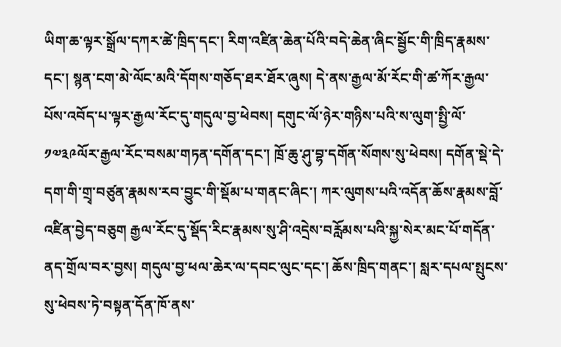ཡིག་ཆ་ལྟར་སྒྲོལ་དཀར་ཚེ་ཁྲིད་དང་། རིག་འཛིན་ཆེན་པོའི་བདེ་ཆེན་ཞིང་སྦྱོང་གི་ཁྲིད་རྣམས་དང་། སྙན་ངག་མེ་ལོང་མའི་དོགས་གཅོད་ཐར་ཐོར་ཞུས། དེ་ནས་རྒྱལ་མོ་རོང་གི་ཚ་ཀོར་རྒྱལ་པོས་འབོད་པ་ལྟར་རྒྱལ་རོང་དུ་གདུལ་བྱ་ཕེབས། དགུང་ལོ་ཉེར་གཉིས་པའི་ས་ལུག་སྤྱི་ལོ་༡༧༣༩ལོར་རྒྱལ་རོང་བསམ་གཏན་དགོན་དང་། ཁྲོ་ཆུ་ཤུ་བྷ་དགོན་སོགས་སུ་ཕེབས། དགོན་སྡེ་དེ་དག་གི་གྲྭ་བཙུན་རྣམས་རབ་བྱུང་གི་སྡོམ་པ་གནང་ཞིང་། ཀར་ལུགས་པའི་འདོན་ཆོས་རྣམས་བློ་འཛིན་བྱེད་བཅུག རྒྱལ་རོང་དུ་སྡོད་རིང་རྣམས་སུ་ཤི་འདྲེས་བརློམས་པའི་སྐྱ་སེར་མང་པོ་གདོན་ནད་གྲོལ་བར་བྱས། གདུལ་བྱ་ཕལ་ཆེར་ལ་དབང་ལུང་དང་། ཆོས་ཁྲིད་གནང་། སླར་དཔལ་སྤུངས་སུ་ཕེབས་ཏེ་བསྟན་དོན་ཁོ་ནས་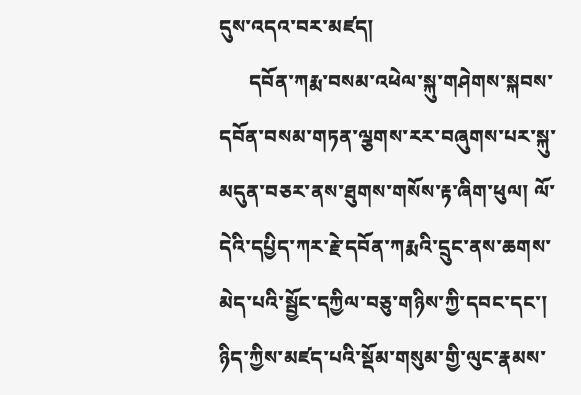དུས་འདའ་བར་མཛད།
      དབོན་ཀརྨ་བསམ་འཕེལ་སྐུ་གཤེགས་སྐབས་དབོན་བསམ་གཏན་ལྕགས་རར་བཞུགས་པར་སྐུ་མདུན་བཅར་ནས་ཐུགས་གསོས་རྟ་ཞིག་ཕུལ། ལོ་དེའི་དཔྱིད་ཀར་རྗེ་དབོན་ཀརྨའི་དྲུང་ནས་ཆགས་མེད་པའི་སྦྱོང་དཀྱིལ་བཅུ་གཉིས་ཀྱི་དབང་དང་། ཉིད་ཀྱིས་མཛད་པའི་སྡོམ་གསུམ་གྱི་ལུང་རྣམས་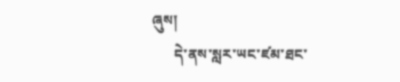ཞུས།
      དེ་ནས་སླར་ཡང་ཛམ་ཐང་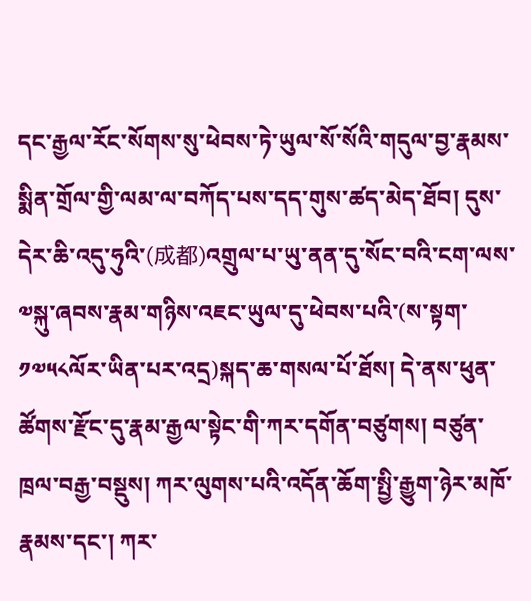དང་རྒྱལ་རོང་སོགས་སུ་ཕེབས་ཏེ་ཡུལ་སོ་སོའི་གདུལ་བྱ་རྣམས་སྨིན་གྲོལ་གྱི་ལམ་ལ་བཀོད་པས་དད་གུས་ཚད་མེད་ཐོབ། དུས་དེར་ཆི་འདུ་ཧུའི་(成都)འགྲུལ་པ་ཡུ་ནན་དུ་སོང་བའི་ངག་ལས་༧སྐུ་ཞབས་རྣམ་གཉིས་འཇང་ཡུལ་དུ་ཕེབས་པའི་(ས་སྟག་ ༡༧༥༨ལོར་ཡིན་པར་འདྲ)སྐད་ཆ་གསལ་པོ་ཐོས། དེ་ནས་ཕུན་ཚོགས་རྫོང་དུ་རྣམ་རྒྱལ་སྟེང་གི་ཀར་དགོན་བཙུགས། བཙུན་ཁྲལ་བརྒྱ་བསྡུས། ཀར་ལུགས་པའི་འདོན་ཆོག་སྤྱི་རྒྱུག་ཉེར་མཁོ་རྣམས་དང་། ཀར་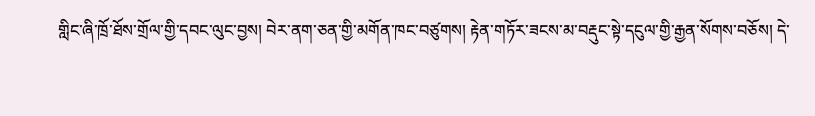གླིང་ཞི་ཁྲོ་ཐོས་གྲོལ་གྱི་དབང་ལུང་བྱས། བེར་ནག་ཅན་གྱི་མགོན་ཁང་བཙུགས། རྟེན་གཏོར་ཟངས་མ་བརྡུང་སྟེ་དངུལ་གྱི་རྒྱན་སོགས་བཅོས། དེ་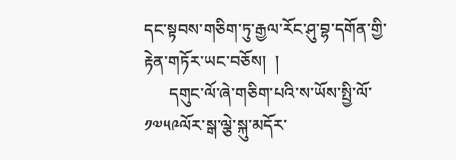དང་སྟབས་གཅིག་ཏུ་རྒྱལ་རོང་ཤུ་བྷ་དགོན་གྱི་རྟེན་གཏོར་ཡང་བཅོས།  །
      དགུང་ལོ་ཞེ་གཅིག་པའི་ས་ཡོས་སྤྱི་ལོ་༡༧༥༩ལོར་སྒ་ལྕེ་སྐུ་མདོར་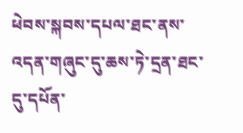ཕེབས་སྐབས་དཔལ་ཐང་ནས་འདན་གཞུང་དུ་ཆས་ཏེ་དྲན་ཐང་དུ་དཔོན་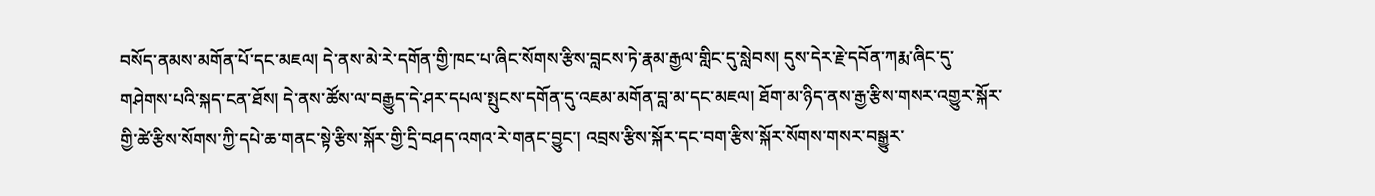བསོད་ནམས་མགོན་པོ་དང་མཇལ། དེ་ནས་མེ་རེ་དགོན་གྱི་ཁང་པ་ཞིང་སོགས་རྩིས་བླངས་ཏེ་རྣམ་རྒྱལ་གླིང་དུ་སླེབས། དུས་དེར་རྗེ་དབོན་ཀརྨ་ཞིང་དུ་གཤེགས་པའི་སྐད་ངན་ཐོས། དེ་ནས་ཚོས་ལ་བརྒྱུད་དེ་ཤར་དཔལ་སྤུངས་དགོན་དུ་འཇམ་མགོན་བླ་མ་དང་མཇལ། ཐོག་མ་ཉིད་ནས་རྒྱ་རྩིས་གསར་འགྱུར་སྐོར་གྱི་ཚེ་རྩིས་སོགས་ཀྱི་དཔེ་ཆ་གནང་སྟེ་རྩིས་སྐོར་གྱི་དྲི་བཤད་འགའ་རེ་གནང་བྱུང་། འབྲས་རྩིས་སྐོར་དང་བག་རྩིས་སྐོར་སོགས་གསར་བསྒྱུར་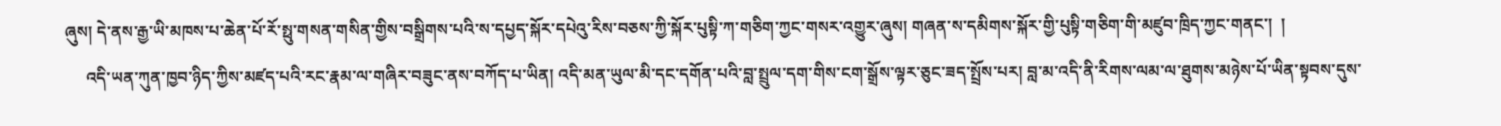ཞུས། དེ་ནས་རྒྱ་ཡི་མཁས་པ་ཆེན་པོ་རོ་སྥུ་གསན་གསིན་གྱིས་བསྒྲིགས་པའི་ས་དཔྱད་སྐོར་དཔེའུ་རིས་བཅས་ཀྱི་སྐོར་པུསྟི་ཀ་གཅིག་ཀྱང་གསར་འགྱུར་ཞུས། གཞན་ས་དམིགས་སྐོར་གྱི་པུསྟི་གཅིག་གི་མཛུབ་ཁྲིད་ཀྱང་གནང་།  །
     འདི་ཡན་ཀུན་ཁྱབ་ཉིད་ཀྱིས་མཛད་པའི་རང་རྣམ་ལ་གཞིར་བཟུང་ནས་བཀོད་པ་ཡིན། འདི་མན་ཡུལ་མི་དང་དགོན་པའི་བླ་སྤྲུལ་དག་གིས་ངག་སྒྲོས་ལྟར་ཅུང་ཟད་སྤྲོས་པར། བླ་མ་འདི་ནི་རིགས་ལམ་ལ་ཐུགས་མཉེས་པོ་ཡིན་སྟབས་དུས་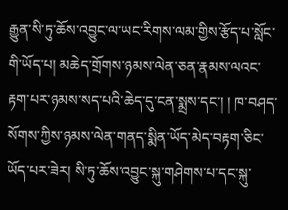རྒྱུན་སི་ཏུ་ཆོས་འབྱུང་ལ་ཡང་རིགས་ལམ་གྱིས་རྩོད་པ་སློང་གི་ཡོད་པ། མཆེད་གྲོགས་ཉམས་ལེན་ཅན་རྣམས་ལའང་རྟག་པར་ཉམས་སད་པའི་ཆེད་དུ་ངན་སྨྲས་དང་། ། ཁ་བཤད་སོགས་ཀྱིས་ཉམས་ལེན་གནད་སྨིན་ཡོད་མེད་བརྟག་ཅིང་ཡོད་པར་ཟེར། སི་ཏུ་ཆོས་འབྱུང་སྐུ་གཤེགས་པ་དང་སྐུ་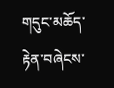གདུང་མཆོད་རྟེན་བཞེངས་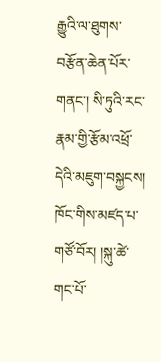རྒྱུའི་ལ་ཐུགས་བརྩོན་ཆེན་པོར་གནང་། སི་ཏུའི་རང་རྣམ་གྱི་རྩོམ་འཕྲོ་དེའི་མཇུག་བསྐྱངས། ཁོང་གིས་མཛད་པ་གཙོ་བོར། །སྐུ་ཚེ་གང་པོ་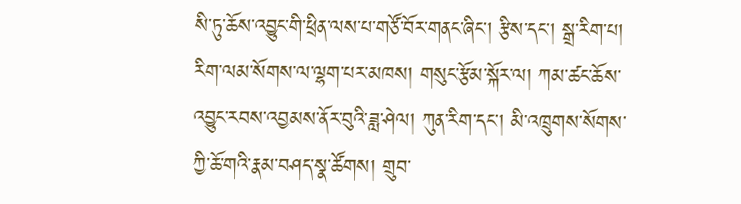སི་ཏུ་ཆོས་འབྱུང་གི་ཕྲིན་ལས་པ་གཙོ་བོར་གནང་ཞིང་། རྩིས་དང་། སྒྲ་རིག་པ། རིག་ལམ་སོགས་ལ་ལྷག་པར་མཁས། གསུང་རྩོམ་སྐོར་ལ། ཀམ་ཚང་ཆོས་འབྱུང་རབས་འབྱམས་ནོར་བུའི་ཟླ་ཤེལ། ཀུན་རིག་དང་། མི་འཁྲུགས་སོགས་ཀྱི་ཆོ་གའི་རྣམ་བཤད་སྣ་ཚོགས། གྲུབ་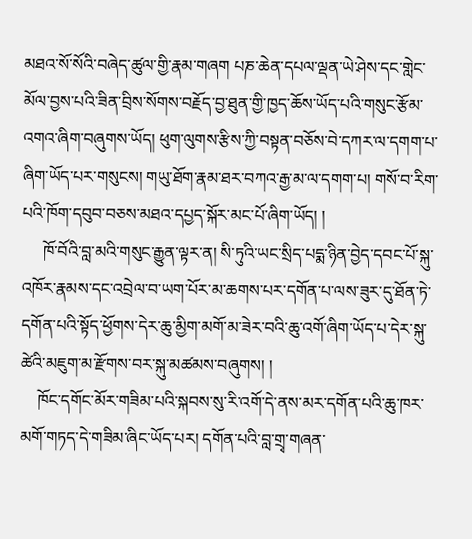མཐའ་སོ་སོའི་བཞེད་ཚུལ་གྱི་རྣམ་གཞག པཎ་ཆེན་དཔལ་ལྡན་ཡེ་ཤེས་དང་གླེང་མོལ་བྱས་པའི་ཟིན་བྲིས་སོགས་བརྗོད་བྱ་ཐུན་གྱི་ཁྱད་ཆོས་ཡོད་པའི་གསུང་རྩོམ་འགའ་ཞིག་བཞུགས་ཡོད། ཕུག་ལུགས་རྩིས་ཀྱི་བསྟན་བཅོས་བེ་དཀར་ལ་དགག་པ་ཞིག་ཡོད་པར་གསུངས། གཡུ་ཐོག་རྣམ་ཐར་བཀའ་རྒྱ་མ་ལ་དགག་པ། གསོ་བ་རིག་པའི་ཁོག་དབུབ་བཅས་མཐའ་དཔྱད་སྐོར་མང་པོ་ཞིག་ཡོད། །
     ཁོ་བོའི་བླ་མའི་གསུང་རྒྱུན་ལྟར་ན། སི་ཏུའི་ཡང་སྲིད་པདྨ་ཉིན་བྱེད་དབང་པོ་སྐུ་འཁོར་རྣམས་དང་འབྲེལ་བ་ཡག་པོར་མ་ཆགས་པར་དགོན་པ་ལས་ཟུར་དུ་ཐོན་ཏེ་དགོན་པའི་སྟོད་ཕྱོགས་དེར་ཆུ་མྱིག་མགོ་མ་ཟེར་བའི་ཆུ་འགོ་ཞིག་ཡོད་པ་དེར་སྐུ་ཚེའི་མཇུག་མ་རྫོགས་བར་སྐུ་མཚམས་བཞུགས། །
    ཁོང་དགོང་མོར་གཟིམ་པའི་སྐབས་སུ་རི་འགོ་དེ་ནས་མར་དགོན་པའི་ཆུ་ཁར་མགོ་གཏད་དེ་གཟིམ་ཞིང་ཡོད་པར། དགོན་པའི་བླ་གྲྭ་གཞན་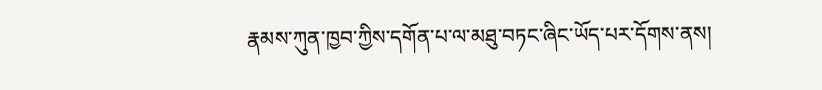རྣམས་ཀུན་ཁྱབ་ཀྱིས་དགོན་པ་ལ་མཐུ་བཏང་ཞིང་ཡོད་པར་དོགས་ནས།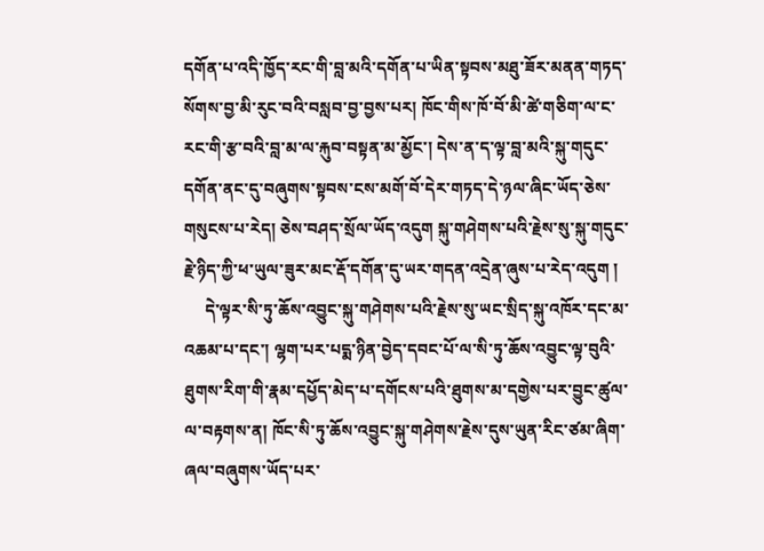དགོན་པ་འདི་ཁྱོད་རང་གི་བླ་མའི་དགོན་པ་ཡིན་སྟབས་མཐུ་ཟོར་མནན་གཏད་སོགས་བྱ་མི་རུང་བའི་བསླབ་བྱ་བྱས་པར། ཁོང་གིས་ཁོ་བོ་མི་ཚེ་གཅིག་ལ་ང་རང་གི་རྩ་བའི་བླ་མ་ལ་རྐུབ་བསྟན་མ་མྱོང་། དེས་ན་ད་ལྟ་བླ་མའི་སྐུ་གདུང་དགོན་ནང་དུ་བཞུགས་སྟབས་ངས་མགོ་བོ་དེར་གཏད་དེ་ཉལ་ཞིང་ཡོད་ཅེས་གསུངས་པ་རེད། ཅེས་བཤད་སྲོལ་ཡོད་འདུག སྐུ་གཤེགས་པའི་རྗེས་སུ་སྐུ་གདུང་རྗེ་ཉིད་ཀྱི་ཕ་ཡུལ་ཟུར་མང་རྡོ་དགོན་དུ་ཡར་གདན་འདྲེན་ཞུས་པ་རེད་འདུག །
     དེ་ལྟར་སི་ཏུ་ཆོས་འབྱུང་སྐུ་གཤེགས་པའི་རྗེས་སུ་ཡང་སྲིད་སྐུ་འཁོར་དང་མ་འཆམ་པ་དང་། ལྷག་པར་པདྨ་ཉིན་བྱེད་དབང་པོ་ལ་སི་ཏུ་ཆོས་འབྱུང་ལྟ་བུའི་ཐུགས་རིག་གི་རྣམ་དཔྱོད་མེད་པ་དགོངས་པའི་ཐུགས་མ་དགྱེས་པར་བྱུང་ཚུལ་ལ་བརྟགས་ན། ཁོང་སི་ཏུ་ཆོས་འབྱུང་སྐུ་གཤེགས་རྗེས་དུས་ཡུན་རིང་ཙམ་ཞིག་ཞལ་བཞུགས་ཡོད་པར་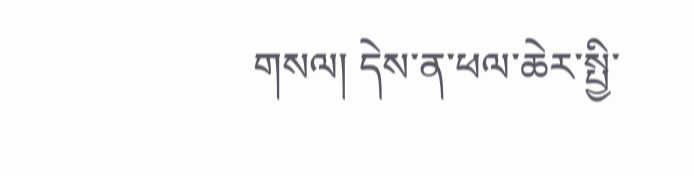གསལ། དེས་ན་ཕལ་ཆེར་སྤྱི་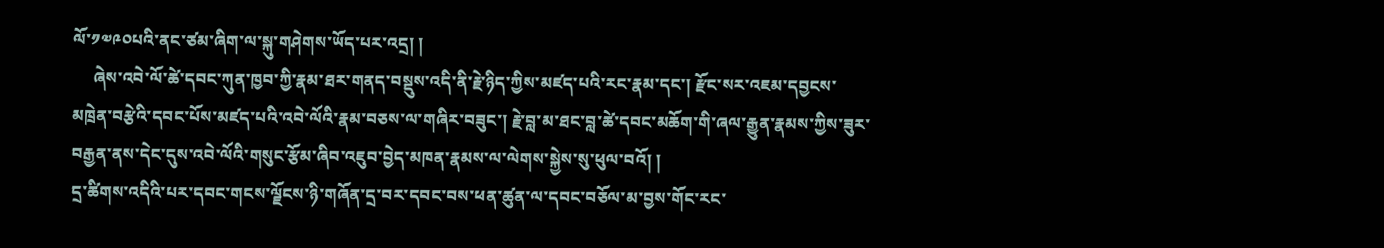ལོ་༡༧༩༠པའི་ནང་ཙམ་ཞིག་ལ་སྐུ་གཤེགས་ཡོད་པར་འདྲ། །
     ཞེས་འབེ་ལོ་ཚེ་དབང་ཀུན་ཁྱབ་ཀྱི་རྣམ་ཐར་གནད་བསྡུས་འདི་ནི་རྗེ་ཉིད་ཀྱིས་མཛད་པའི་རང་རྣམ་དང་། རྫོང་སར་འཇམ་དབྱངས་མཁྲེན་བརྩེའི་དབང་པོས་མཛད་པའི་འབེ་ལོའི་རྣམ་བཅས་ལ་གཞིར་བཟུང་། རྗེ་བླ་མ་ཐང་བླ་ཚེ་དབང་མཆོག་གི་ཞལ་རྒྱུན་རྣམས་ཀྱིས་ཟུར་བརྒྱན་ནས་དེང་དུས་འབེ་ལོའི་གསུང་རྩོམ་ཞིབ་འཇུབ་བྱེད་མཁན་རྣམས་ལ་ལེགས་སྐྱེས་སུ་ཕུལ་བའོ། །
དྲ་ཚིགས་འདིའི་པར་དབང་གངས་ལྗོངས་ཉི་གཞོན་དྲ་བར་དབང་བས་ཕན་ཚུན་ལ་དབང་བཅོལ་མ་བྱས་གོང་རང་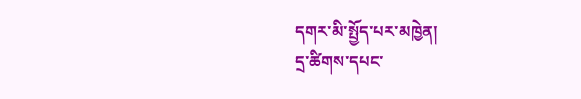དགར་མི་སྤྱོད་པར་མཁྱེན།
དྲ་ཚིགས་དཔང་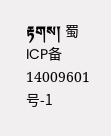རྟགས། 蜀ICP备14009601号-1